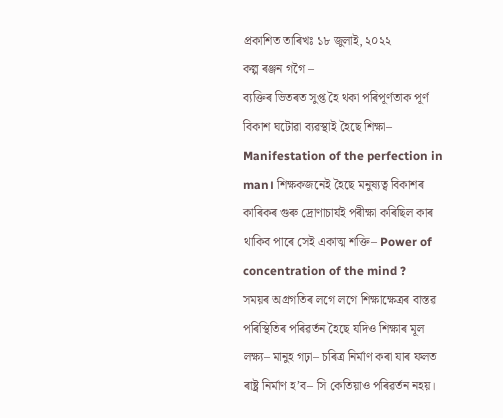প্ৰকাশিত তাৰিখঃ ১৮ জুলাই, ২০২২
কল্প ৰঞ্জন গগৈ –
ব্যক্তিৰ ভিতৰত সুপ্ত হৈ থকা পৰিপূৰ্ণতাক পূৰ্ণ বিকাশ ঘটোৱা ব্যৱস্থাই হৈছে শিক্ষা– Manifestation of the perfection in man। শিক্ষকজনেই হৈছে মনুষ্যত্ব বিকাশৰ কাৰিকৰ গুৰু দ্ৰোণাচাৰ্যই পৰীক্ষা কৰিছিল কাৰ থাকিব পাৰে সেই একাত্ম শক্তি– Power of concentration of the mind ?
সময়ৰ অগ্ৰগতিৰ লগে লগে শিক্ষাক্ষেত্ৰৰ বাস্তৱ পৰিস্থিতিৰ পৰিৱৰ্তন হৈছে যদিও শিক্ষাৰ মূল লক্ষ্য– মানুহ গঢ়া– চৰিত্ৰ নিৰ্মাণ কৰা যাৰ ফলত ৰাষ্ট্ৰ নিৰ্মাণ হ’ব– সি কেতিয়াও পৰিৱৰ্তন নহয়।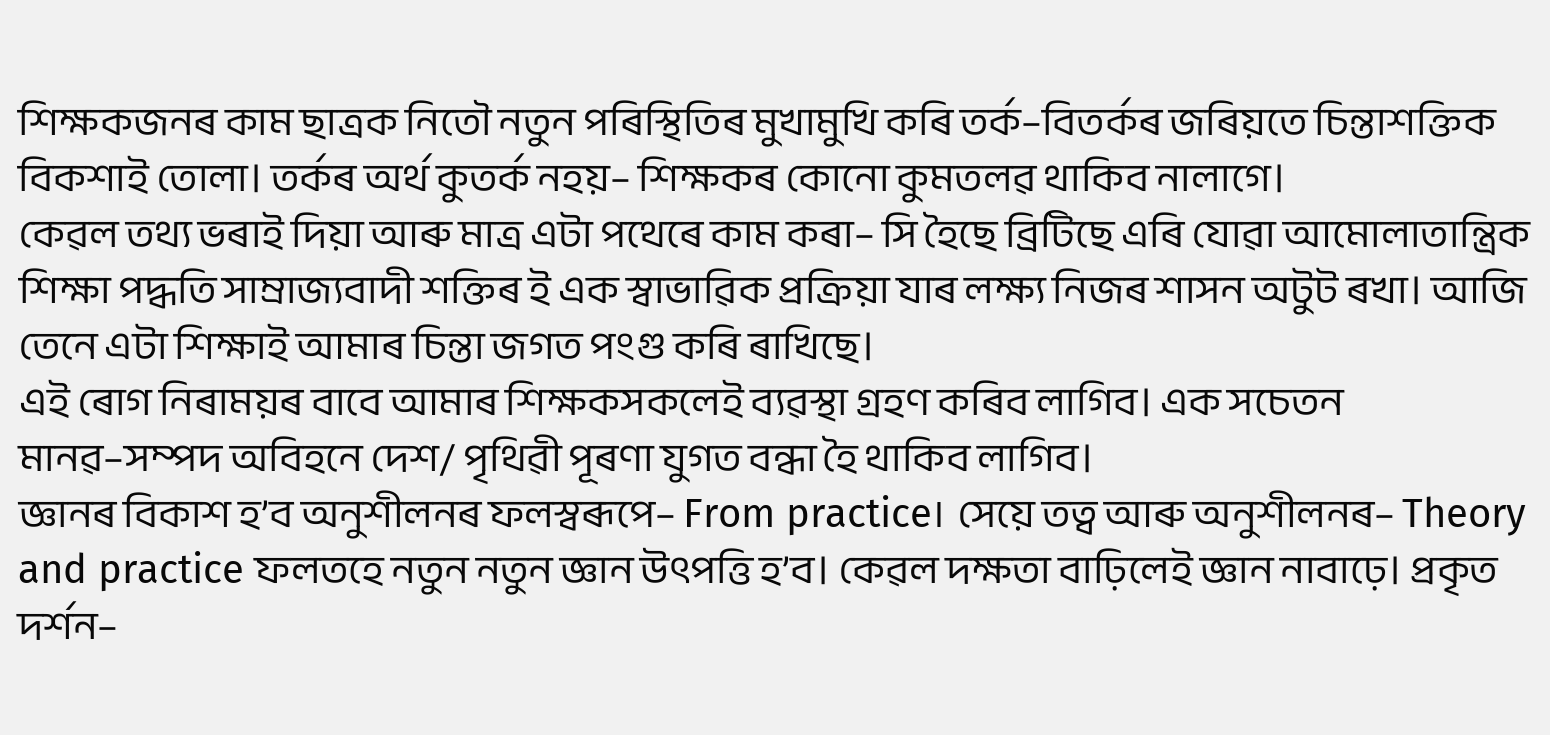শিক্ষকজনৰ কাম ছাত্ৰক নিতৌ নতুন পৰিস্থিতিৰ মুখামুখি কৰি তৰ্ক–বিতৰ্কৰ জৰিয়তে চিন্তাশক্তিক বিকশাই তোলা। তৰ্কৰ অৰ্থ কুতৰ্ক নহয়– শিক্ষকৰ কোনো কুমতলৱ থাকিব নালাগে।
কেৱল তথ্য ভৰাই দিয়া আৰু মাত্ৰ এটা পথেৰে কাম কৰা– সি হৈছে ব্ৰিটিছে এৰি যোৱা আমোলাতান্ত্ৰিক শিক্ষা পদ্ধতি সাম্ৰাজ্যবাদী শক্তিৰ ই এক স্বাভাৱিক প্ৰক্ৰিয়া যাৰ লক্ষ্য নিজৰ শাসন অটুট ৰখা। আজি তেনে এটা শিক্ষাই আমাৰ চিন্তা জগত পংগু কৰি ৰাখিছে।
এই ৰোগ নিৰাময়ৰ বাবে আমাৰ শিক্ষকসকলেই ব্যৱস্থা গ্ৰহণ কৰিব লাগিব। এক সচেতন মানৱ–সম্পদ অবিহনে দেশ/ পৃথিৱী পূৰণা যুগত বন্ধা হৈ থাকিব লাগিব।
জ্ঞানৰ বিকাশ হ’ব অনুশীলনৰ ফলস্বৰূপে– From practice। সেয়ে তত্ব আৰু অনুশীলনৰ– Theory and practice ফলতহে নতুন নতুন জ্ঞান উৎপত্তি হ’ব। কেৱল দক্ষতা বাঢ়িলেই জ্ঞান নাবাঢ়ে। প্ৰকৃত দৰ্শন–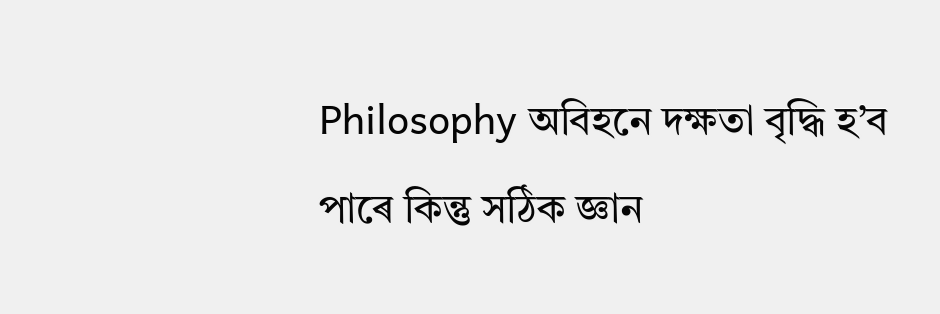Philosophy অবিহনে দক্ষতা বৃদ্ধি হ’ব পাৰে কিন্তু সঠিক জ্ঞান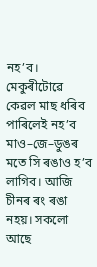নহ’ব। মেকুৰীটোৱে কেৱল মাছ ধৰিব পাৰিলেই নহ’ব মাও–জে–ডুঙৰ মতে সি ৰঙাও হ’ব লাগিব। আজি চীনৰ ৰং ৰঙা নহয়। সকলো আছে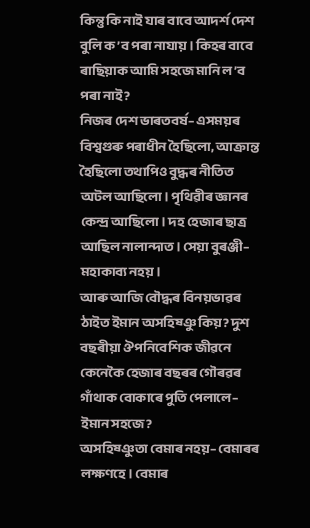কিন্তু কি নাই যাৰ বাবে আদৰ্শ দেশ বুলি ক’ব পৰা নাযায়। কিহৰ বাবে ৰাছিয়াক আমি সহজে মানি ল’ব পৰা নাই?
নিজৰ দেশ ভাৰতবৰ্ষ– এসময়ৰ বিশ্বগুৰু পৰাধীন হৈছিলো, আক্ৰান্ত হৈছিলো তথাপিও বুদ্ধৰ নীতিত অটল আছিলো। পৃথিৱীৰ জ্ঞানৰ কেন্দ্ৰ আছিলো। দহ হেজাৰ ছাত্ৰ আছিল নালান্দাত। সেয়া বুৰঞ্জী– মহাকাব্য নহয়।
আৰু আজি বৌদ্ধৰ বিনয়ভাৱৰ ঠাইত ইমান অসহিষ্ঞু কিয়? দুশ বছৰীয়া ঔপনিবেশিক জীৱনে কেনেকৈ হেজাৰ বছৰৰ গৌৰৱৰ গাঁথাক বোকাৰে পুতি পেলালে– ইমান সহজে?
অসহিষ্ঞুতা বেমাৰ নহয়– বেমাৰৰ লক্ষণহে। বেমাৰ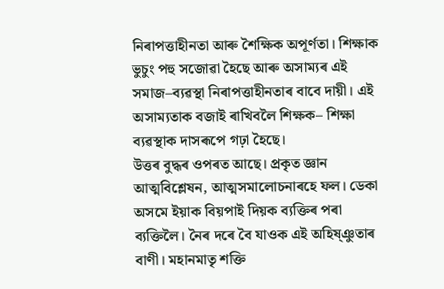নিৰাপত্তাহীনতা আৰু শৈক্ষিক অপূৰ্ণতা। শিক্ষাক ভুচুং পহু সজোৱা হৈছে আৰু অসাম্যৰ এই সমাজ–ব্যৱস্থা নিৰাপত্তাহীনতাৰ বাবে দায়ী। এই অসাম্যতাক বজাই ৰাখিবলৈ শিক্ষক– শিক্ষা ব্যৱস্থাক দাসৰূপে গঢ়া হৈছে।
উত্তৰ বুদ্ধৰ ওপৰত আছে। প্ৰকৃত জ্ঞান আত্মবিশ্লেষন, আত্মসমালোচনাৰহে ফল। ডেকা অসমে ইয়াক বিয়পাই দিয়ক ব্যক্তিৰ পৰা ব্যক্তিলৈ। নৈৰ দৰে বৈ যাওক এই অহিষ্ঞুতাৰ বাণী। মহানমাতৃ শক্তি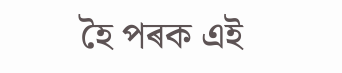হৈ পৰক এই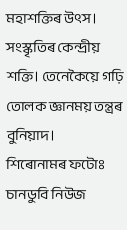মহাশক্তিৰ উৎস। সংস্কৃতিৰ কেন্দ্ৰীয় শক্তি। তেনেকৈয়ে গঢ়ি তোলক জ্ঞানময় তন্ত্ৰৰ বুনিয়াদ।
শিৰোনামৰ ফটোঃ চানডুবি নিউজ